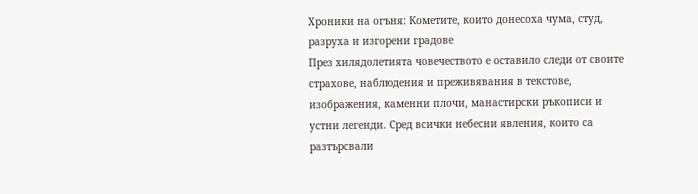Хроники на огъня: Кометите, които донесоха чума, студ, разруха и изгорени градове
През хилядолетията човечеството е оставило следи от своите страхове, наблюдения и преживявания в текстове, изображения, каменни плочи, манастирски ръкописи и устни легенди. Сред всички небесни явления, които са разтърсвали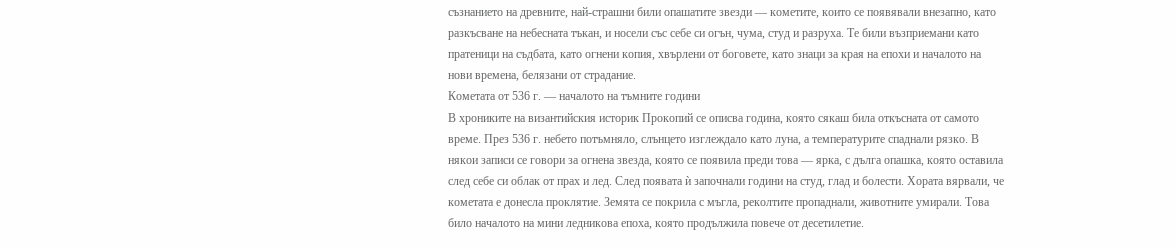съзнанието на древните, най-страшни били опашатите звезди — кометите, които се появявали внезапно, като разкъсване на небесната тъкан, и носели със себе си огън, чума, студ и разруха. Те били възприемани като пратеници на съдбата, като огнени копия, хвърлени от боговете, като знаци за края на епохи и началото на нови времена, белязани от страдание.
Кометата от 536 г. — началото на тъмните години
В хрониките на византийския историк Прокопий се описва година, която сякаш била откъсната от самото време. През 536 г. небето потъмняло, слънцето изглеждало като луна, а температурите спаднали рязко. В някои записи се говори за огнена звезда, която се появила преди това — ярка, с дълга опашка, която оставила след себе си облак от прах и лед. След появата ѝ започнали години на студ, глад и болести. Хората вярвали, че кометата е донесла проклятие. Земята се покрила с мъгла, реколтите пропаднали, животните умирали. Това било началото на мини ледникова епоха, която продължила повече от десетилетие.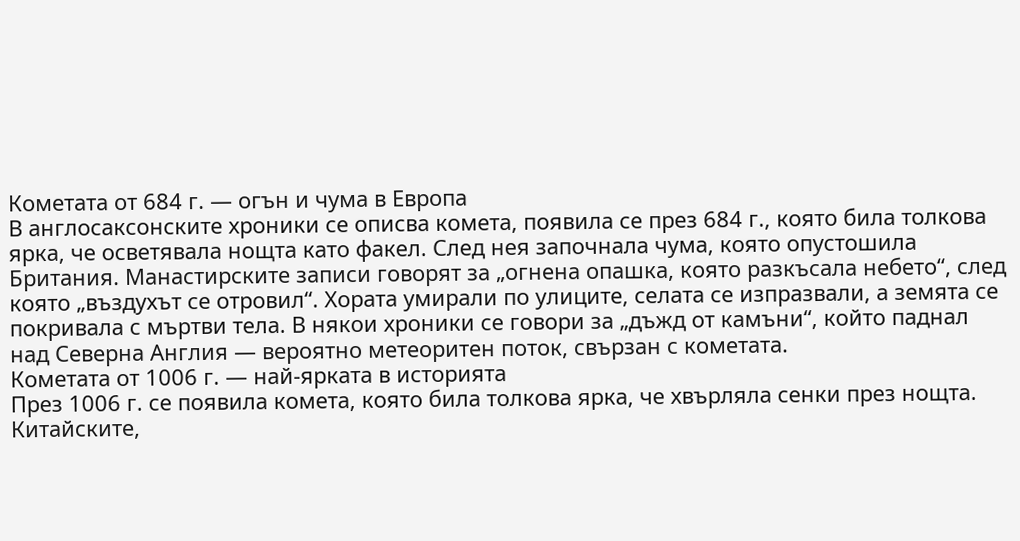Кометата от 684 г. — огън и чума в Европа
В англосаксонските хроники се описва комета, появила се през 684 г., която била толкова ярка, че осветявала нощта като факел. След нея започнала чума, която опустошила Британия. Манастирските записи говорят за „огнена опашка, която разкъсала небето“, след която „въздухът се отровил“. Хората умирали по улиците, селата се изпразвали, а земята се покривала с мъртви тела. В някои хроники се говори за „дъжд от камъни“, който паднал над Северна Англия — вероятно метеоритен поток, свързан с кометата.
Кометата от 1006 г. — най-ярката в историята
През 1006 г. се появила комета, която била толкова ярка, че хвърляла сенки през нощта. Китайските,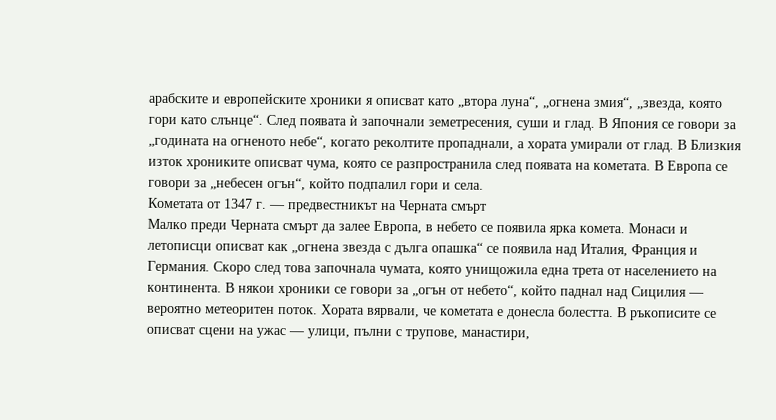арабските и европейските хроники я описват като „втора луна“, „огнена змия“, „звезда, която гори като слънце“. След появата ѝ започнали земетресения, суши и глад. В Япония се говори за „годината на огненото небе“, когато реколтите пропаднали, а хората умирали от глад. В Близкия изток хрониките описват чума, която се разпространила след появата на кометата. В Европа се говори за „небесен огън“, който подпалил гори и села.
Кометата от 1347 г. — предвестникът на Черната смърт
Малко преди Черната смърт да залее Европа, в небето се появила ярка комета. Монаси и летописци описват как „огнена звезда с дълга опашка“ се появила над Италия, Франция и Германия. Скоро след това започнала чумата, която унищожила една трета от населението на континента. В някои хроники се говори за „огън от небето“, който паднал над Сицилия — вероятно метеоритен поток. Хората вярвали, че кометата е донесла болестта. В ръкописите се описват сцени на ужас — улици, пълни с трупове, манастири,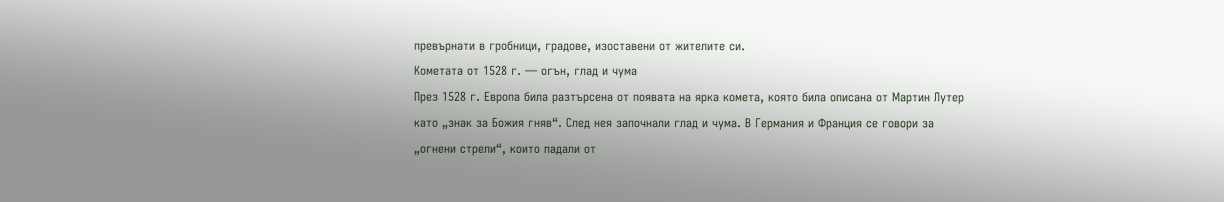превърнати в гробници, градове, изоставени от жителите си.
Кометата от 1528 г. — огън, глад и чума
През 1528 г. Европа била разтърсена от появата на ярка комета, която била описана от Мартин Лутер като „знак за Божия гняв“. След нея започнали глад и чума. В Германия и Франция се говори за „огнени стрели“, които падали от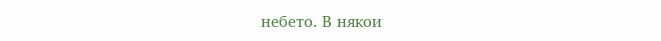небето. В някои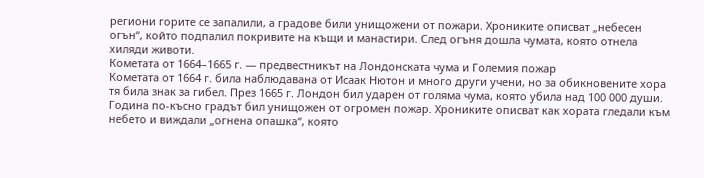региони горите се запалили, а градове били унищожени от пожари. Хрониките описват „небесен огън“, който подпалил покривите на къщи и манастири. След огъня дошла чумата, която отнела хиляди животи.
Кометата от 1664–1665 г. — предвестникът на Лондонската чума и Големия пожар
Кометата от 1664 г. била наблюдавана от Исаак Нютон и много други учени, но за обикновените хора тя била знак за гибел. През 1665 г. Лондон бил ударен от голяма чума, която убила над 100 000 души. Година по-късно градът бил унищожен от огромен пожар. Хрониките описват как хората гледали към небето и виждали „огнена опашка“, която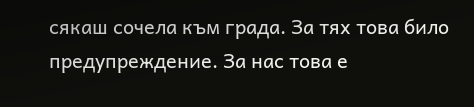сякаш сочела към града. За тях това било предупреждение. За нас това е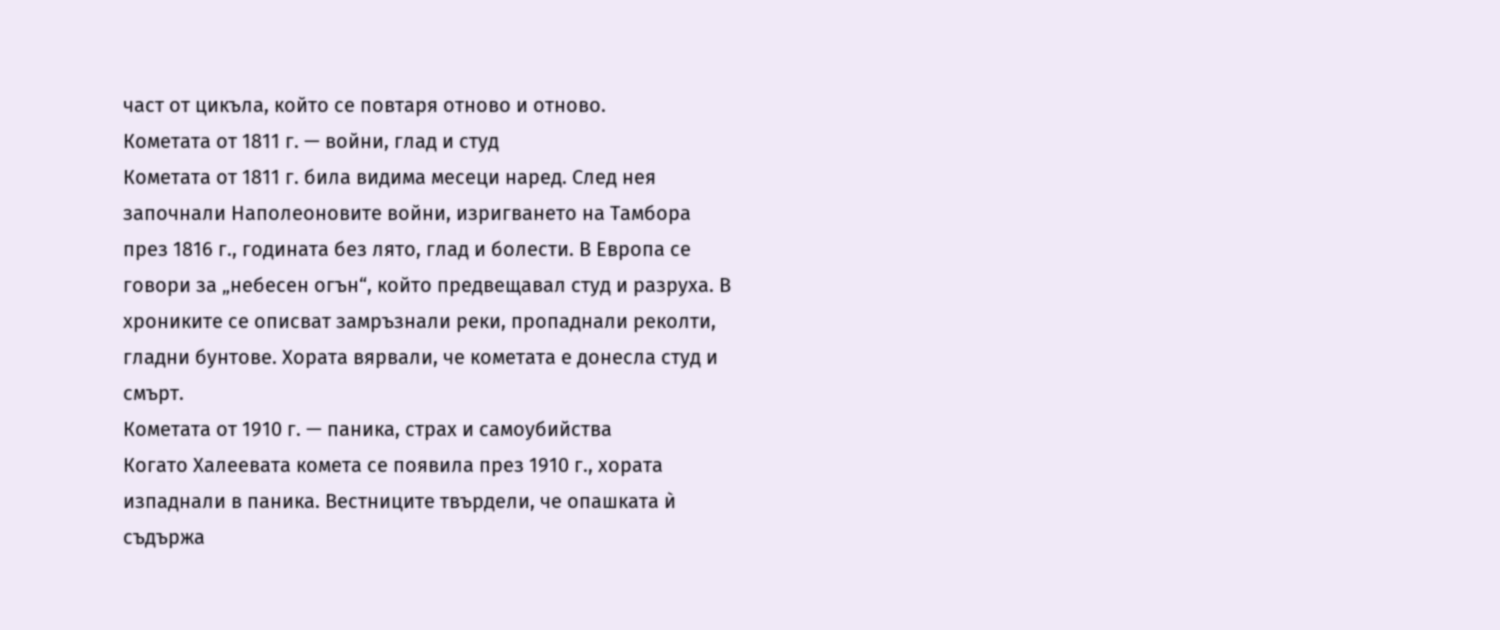част от цикъла, който се повтаря отново и отново.
Кометата от 1811 г. — войни, глад и студ
Кометата от 1811 г. била видима месеци наред. След нея започнали Наполеоновите войни, изригването на Тамбора през 1816 г., годината без лято, глад и болести. В Европа се говори за „небесен огън“, който предвещавал студ и разруха. В хрониките се описват замръзнали реки, пропаднали реколти, гладни бунтове. Хората вярвали, че кометата е донесла студ и смърт.
Кометата от 1910 г. — паника, страх и самоубийства
Когато Халеевата комета се появила през 1910 г., хората изпаднали в паника. Вестниците твърдели, че опашката ѝ съдържа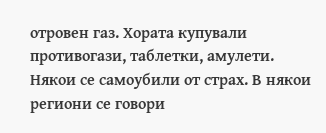отровен газ. Хората купували противогази, таблетки, амулети. Някои се самоубили от страх. В някои региони се говори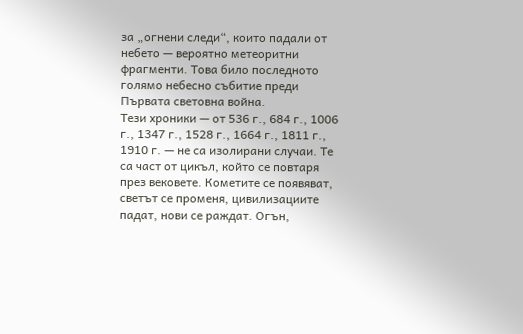за „огнени следи“, които падали от небето — вероятно метеоритни фрагменти. Това било последното голямо небесно събитие преди Първата световна война.
Тези хроники — от 536 г., 684 г., 1006 г., 1347 г., 1528 г., 1664 г., 1811 г., 1910 г. — не са изолирани случаи. Те са част от цикъл, който се повтаря през вековете. Кометите се появяват, светът се променя, цивилизациите падат, нови се раждат. Огън,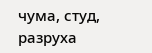чума, студ, разруха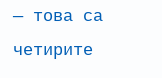— това са четирите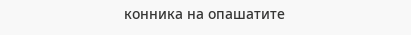конника на опашатите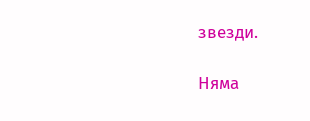звезди.

Няма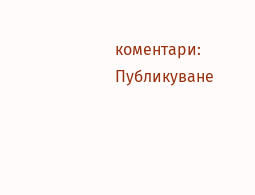коментари:
Публикуване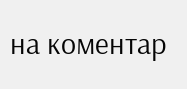на коментар